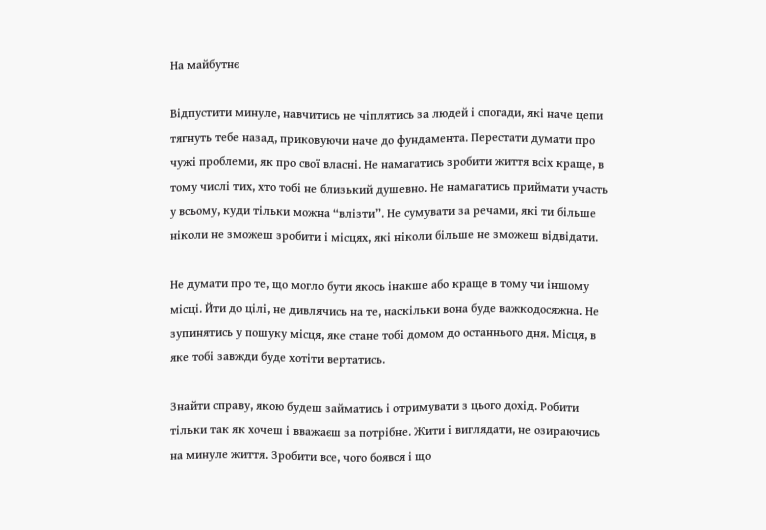На майбутнє

Відпустити минуле, навчитись не чіплятись за людей і спогади, які наче цепи тягнуть тебе назад, приковуючи наче до фундамента. Перестати думати про чужі проблеми, як про свої власні. Не намагатись зробити життя всіх краще, в тому числі тих, хто тобі не близький душевно. Не намагатись приймати участь у всьому, куди тільки можна “влізти”. Не сумувати за речами, які ти більше ніколи не зможеш зробити і місцях, які ніколи більше не зможеш відвідати.

Не думати про те, що могло бути якось інакше або краще в тому чи іншому місці. Йти до цілі, не дивлячись на те, наскільки вона буде важкодосяжна. Не зупинятись у пошуку місця, яке стане тобі домом до останнього дня. Місця, в яке тобі завжди буде хотіти вертатись.

Знайти справу, якою будеш займатись і отримувати з цього дохід. Робити тільки так як хочеш і вважаєш за потрібне. Жити і виглядати, не озираючись на минуле життя. Зробити все, чого боявся і що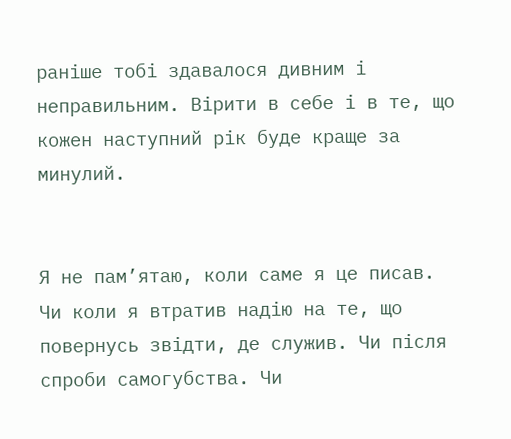раніше тобі здавалося дивним і неправильним. Вірити в себе і в те, що кожен наступний рік буде краще за минулий.


Я не пам’ятаю, коли саме я це писав. Чи коли я втратив надію на те, що повернусь звідти, де служив. Чи після спроби самогубства. Чи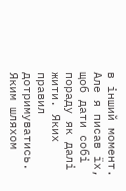в інший момент. Але я писав їх, щоб дати собі пораду як далі жити. Яких правил дотримуватись. Яким шляхом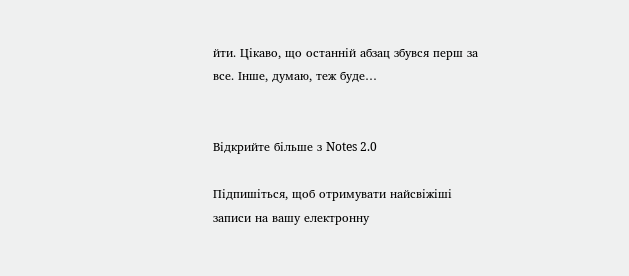йти. Цікаво, що останній абзац збувся перш за все. Інше, думаю, теж буде…


Відкрийте більше з Notes 2.0

Підпишіться, щоб отримувати найсвіжіші записи на вашу електронну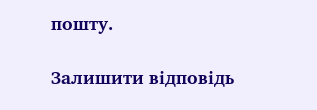пошту.

Залишити відповідь